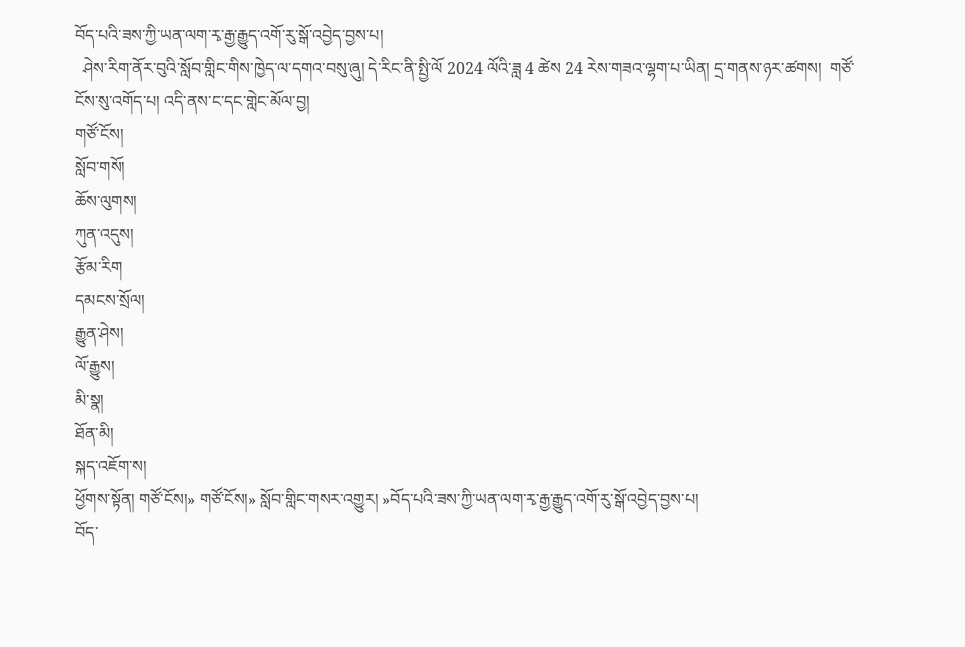བོད་པའི་ཟས་ཀྱི་ཡན་ལག་རྭ་རྒྱ་རྒྱུད་འགོ་རུ་སྒོ་འབྱེད་བྱས་པ།
  ཤེས་རིག་ནོར་བུའི་སློབ་གླིང་གིས་ཁྱེད་ལ་དགའ་བསུ་ཞུ། དེ་རིང་ནི་སྤྱི་ལོ 2024 ལོའི་ཟླ 4 ཚེས 24 རེས་གཟའ་ལྷག་པ་ཡིན། དྲ་གནས་ཉར་ཚགས།  གཙོ་ངོས་སུ་འགོད་པ། འདི་ནས་ང་དང་གླེང་མོལ་བྱ།
གཙོ་ངོས།
སློབ་གསོ།
ཆོས་ལུགས།
ཀུན་འདུས།
རྩོམ་རིག
དམངས་སྲོལ།
རྒྱུན་ཤེས།
ལོ་རྒྱུས།
མི་སྣ།
ཐོན་མི།
སྐད་འཇོག་ས།
ཕྱོགས་སྟོན། གཙོ་ངོས།» གཙོ་ངོས།» སློབ་གླིང་གསར་འགྱུར། »བོད་པའི་ཟས་ཀྱི་ཡན་ལག་རྭ་རྒྱ་རྒྱུད་འགོ་རུ་སྒོ་འབྱེད་བྱས་པ།
བོད་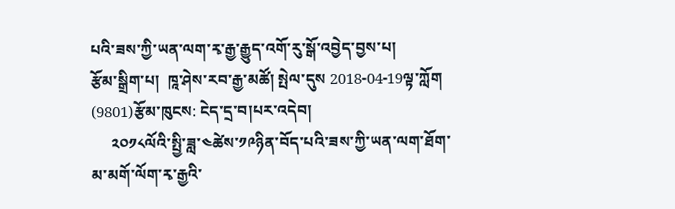པའི་ཟས་ཀྱི་ཡན་ལག་རྭ་རྒྱ་རྒྱུད་འགོ་རུ་སྒོ་འབྱེད་བྱས་པ།
རྩོམ་སྒྲིག་པ།  ཁཱ་ཤེས་རབ་རྒྱ་མཚོ། སྤེལ་དུས 2018-04-19ལྟ་ཀློག (9801)རྩོམ་ཁུངས: ངེད་དྲ་བ།པར་འདེབ།
     ༢༠༡༨ལོའི་སྤྱི་ཟླ་༤ཚེས་༡༩ཉིན་བོད་པའི་ཟས་ཀྱི་ཡན་ལག་ཐོག་མ་མགོ་ལོག་རྭ་རྒྱའི་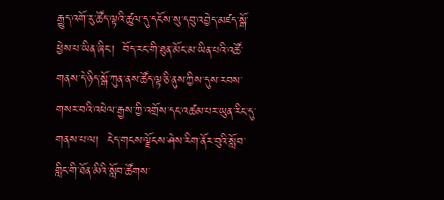རྒྱུད་འགོ་རུ་ཚོད་ལྟའི་ཚུལ་དུ་དངོས་སུ་དབུ་འབྱེད་མཛད་སྒོ་ཕྱེས་པ་ཡིན་ཞིང་།  བོད་རང་གི་ཐུན་མོང་མ་ཡིན་པའི་འཚོ་གནས་དེ་ཉིད་སྒོ་ཀུན་ནས་ཚོད་ལྟ་ཅི་ནུས་ཀྱིས་དུས་རབས་གསར་བའི་འཕེལ་རྒྱས་ཀྱི་འགྲོས་དང་འཚམ་པར་ཡུན་རིང་དུ་གནས་པ་ལ།  ངེད་གངས་ལྗོངས་ཤེས་རིག་ནོར་བུའི་སློབ་གླིང་གི་ཐོན་མིའི་སློབ་ཚོགས་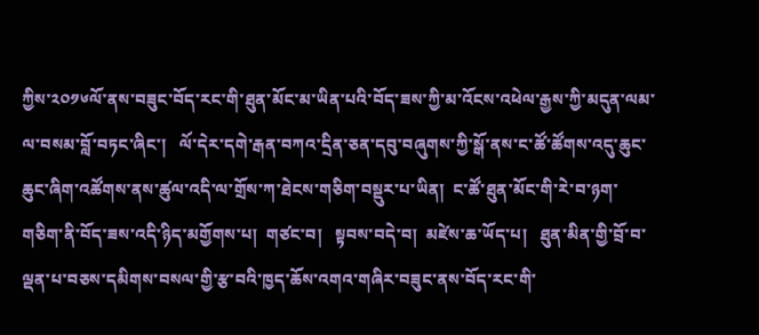ཀྱིས་༢༠༡༦ལོ་ནས་བཟུང་བོད་རང་གི་ཐུན་མོང་མ་ཡིན་པའི་བོད་ཟས་ཀྱི་མ་འོངས་འཕེལ་རྒྱས་ཀྱི་མདུན་ལམ་ལ་བསམ་བློ་བཏང་ཞིང་།   ལོ་དེར་དགེ་རྒན་བཀའ་དྲིན་ཅན་དབུ་བཞུགས་ཀྱི་སྒོ་ནས་ང་ཚོ་ཚོགས་འདུ་ཆུང་ཆུང་ཞིག་འཚོགས་ནས་ཚུལ་འདི་ལ་གྲོས་ཀ་ཐེངས་གཅིག་བསྡུར་པ་ཡིན།  ང་ཚོ་ཐུན་མོང་གི་རེ་བ་ཉག་གཅིག་ནི་བོད་ཟས་འདི་ཉིད་མགྱོགས་པ།  གཙང་བ།   སྟབས་བདེ་བ།  མཛེས་ཆ་ཡོད་པ།   ཐུན་མིན་གྱི་བྲོ་བ་ལྡན་པ་བཅས་དམིགས་བསལ་གྱི་རྩ་བའི་ཁྱད་ཆོས་འགའ་གཞིར་བཟུང་ནས་བོད་རང་གི་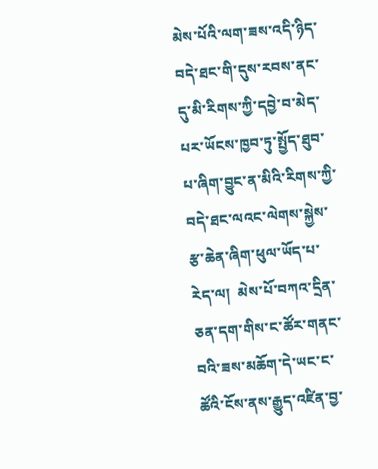མེས་པོའི་ལག་ཟས་འདི་ཉིད་བདེ་ཐང་གི་དུས་རབས་ནང་དུ་མི་རིགས་ཀྱི་དབྱེ་བ་མེད་པར་ཡོངས་ཁྱབ་ཏུ་སྤྱོད་ཐུབ་པ་ཞིག་བྱུང་ན་མིའི་རིགས་ཀྱི་བདེ་ཐང་ལའང་ལེགས་སྐྱེས་རྩ་ཆེན་ཞིག་ཕུལ་ཡོད་པ་རེད་ལ།  མེས་པོ་བཀའ་དྲིན་ཅན་དག་གིས་ང་ཚོར་གནང་བའི་ཟས་མཆོག་དེ་ཡང་ང་ཚོའི་ངོས་ནས་རྒྱུད་འཛིན་བྱ་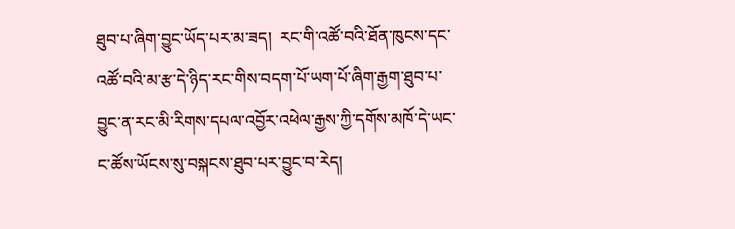ཐུབ་པ་ཞིག་བྱུང་ཡོད་པར་མ་ཟད།  རང་གི་འཚོ་བའི་ཐོན་ཁུངས་དང་འཚོ་བའི་མ་རྩ་དེ་ཉིད་རང་གིས་བདག་པོ་ཡག་པོ་ཞིག་རྒྱག་ཐུབ་པ་བྱུང་ན་རང་མི་རིགས་དཔལ་འབྱོར་འཕེལ་རྒྱས་ཀྱི་དགོས་མཁོ་དེ་ཡང་ང་ཚོས་ཡོངས་སུ་བསྐངས་ཐུབ་པར་བྱུང་བ་རེད།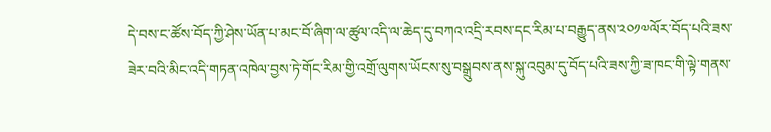དེ་བས་ང་ཚོས་བོད་ཀྱི་ཤེས་ཡོན་པ་མང་བོ་ཞིག་ལ་ཚུལ་འདི་ལ་ཆེད་དུ་བཀའ་འདྲི་རབས་དང་རིམ་པ་བརྒྱུད་ནས་༢༠༡༧ལོར་བོད་པའི་ཟས་ཟེར་བའི་མིང་འདི་གཏན་འཁེལ་བྱས་ཏེ་གོང་རིམ་གྱི་འགྲོ་ལུགས་ཡོངས་སུ་བསྒྲུབས་ནས་སྐུ་འབུམ་དུ་བོད་པའི་ཟས་ཀྱི་ཟ་ཁང་གི་ལྟེ་གནས་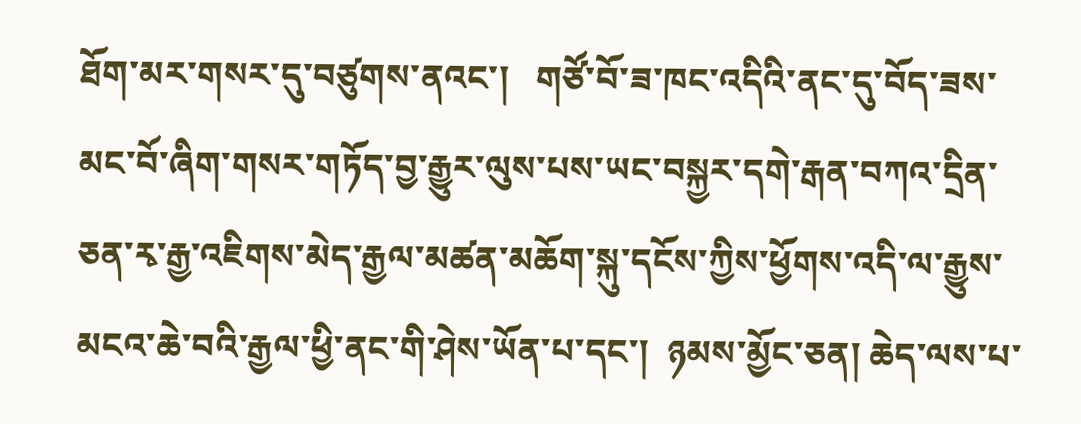ཐོག་མར་གསར་དུ་བཙུགས་ནའང་།   གཙོ་བོ་ཟ་ཁང་འདིའི་ནང་དུ་བོད་ཟས་མང་བོ་ཞིག་གསར་གཏོད་བྱ་རྒྱུར་ལུས་པས་ཡང་བསྐྱར་དགེ་རྒན་བཀའ་དྲིན་ཅན་རྭ་རྒྱ་འཇིགས་མེད་རྒྱལ་མཚན་མཆོག་སྐུ་དངོས་ཀྱིས་ཕྱོགས་འདི་ལ་རྒྱུས་མངའ་ཆེ་བའི་རྒྱལ་ཕྱི་ནང་གི་ཤེས་ཡོན་པ་དང་།  ཉམས་མྱོང་ཅན། ཆེད་ལས་པ་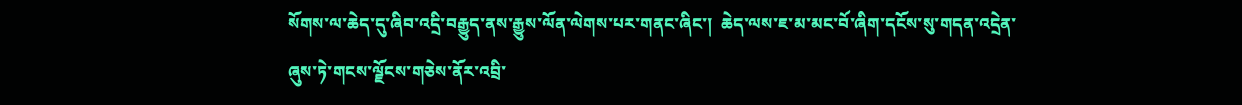སོགས་ལ་ཆེད་དུ་ཞིབ་འདྲི་བརྒྱུད་ནས་རྒྱུས་ལོན་ལེགས་པར་གནང་ཞིང་།  ཆེད་ལས་ཇ་མ་མང་བོ་ཞིག་དངོས་སུ་གདན་འདྲེན་ཞུས་ཏེ་གངས་ལྗོངས་གཅེས་ནོར་འབྲི་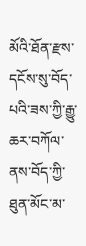མོའི་ཐོན་རྫས་དངོས་སུ་བོད་པའི་ཟས་ཀྱི་རྒྱུ་ཆར་བཀོལ་ནས་བོད་ཀྱི་ཐུན་མོང་མ་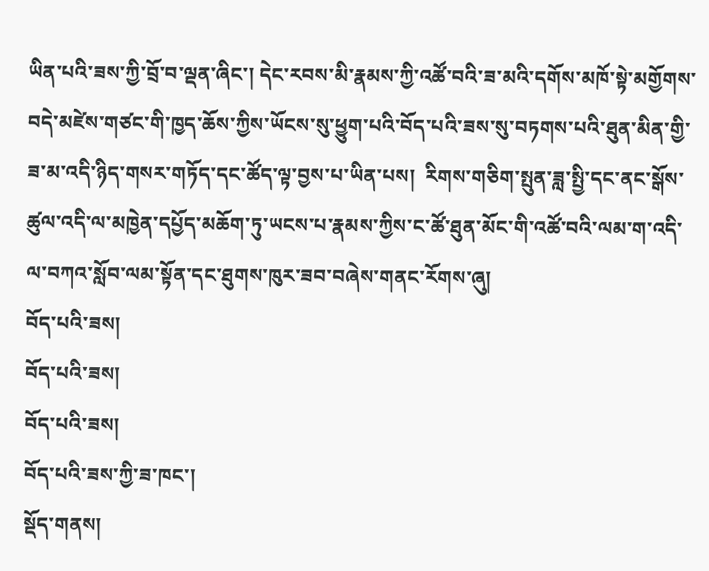ཡིན་པའི་ཟས་ཀྱི་བྲོ་བ་ལྡན་ཞིང་། དེང་རབས་མི་རྣམས་ཀྱི་འཚོ་བའི་ཟ་མའི་དགོས་མཁོ་སྟེ་མགྱོགས་བདེ་མཛེས་གཙང་གི་ཁྱད་ཆོས་ཀྱིས་ཡོངས་སུ་ཕྱུག་པའི་བོད་པའི་ཟས་སུ་བཏགས་པའི་ཐུན་མིན་གྱི་ཟ་མ་འདི་ཉིད་གསར་གཏོད་དང་ཚོད་ལྟ་བྱས་པ་ཡིན་པས།  རིགས་གཅིག་སྤུན་ཟླ་སྤྱི་དང་ནང་སྒོས་ཚུལ་འདི་ལ་མཁྱེན་དཔྱོད་མཆོག་ཏུ་ཡངས་པ་རྣམས་ཀྱིས་ང་ཚོ་ཐུན་མོང་གི་འཚོ་བའི་ལམ་ག་འདི་ལ་བཀའ་སློབ་ལམ་སྟོན་དང་ཐུགས་ཁུར་ཟབ་བཞེས་གནང་རོགས་ཞུ།
བོད་པའི་ཟས།
བོད་པའི་ཟས།
བོད་པའི་ཟས།
བོད་པའི་ཟས་ཀྱི་ཟ་ཁང་།
སྡོད་གནས།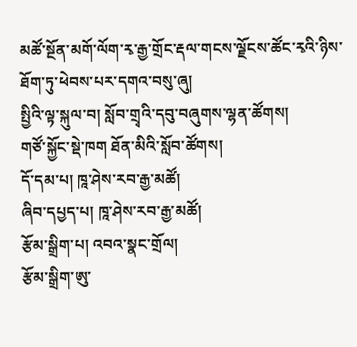མཚོ་སྔོན་མགོ་ལོག་རྭ་རྒྱ་གྲོང་རྡལ་གངས་ལྗོངས་ཚོང་རྭའི་ཉིས་ཐོག་ཏུ་ཕེབས་པར་དགའ་བསུ་ཞུ།
སྤྱིའི་ལྟ་སྐུལ་བ། སློབ་གྲྭའི་དབུ་བཞུགས་ལྷན་ཚོགས།
གཙོ་སྐྱོང་སྡེ་ཁག ཐོན་མིའི་སློབ་ཚོགས།
དོ་དམ་པ། ཁཱ་ཤེས་རབ་རྒྱ་མཚོ།
ཞིབ་དཔྱད་པ། ཁཱ་ཤེས་རབ་རྒྱ་མཚོ།
རྩོམ་སྒྲིག་པ། འབའ་སྣང་གྲོལ།
རྩོམ་སྒྲིག་ཨུ་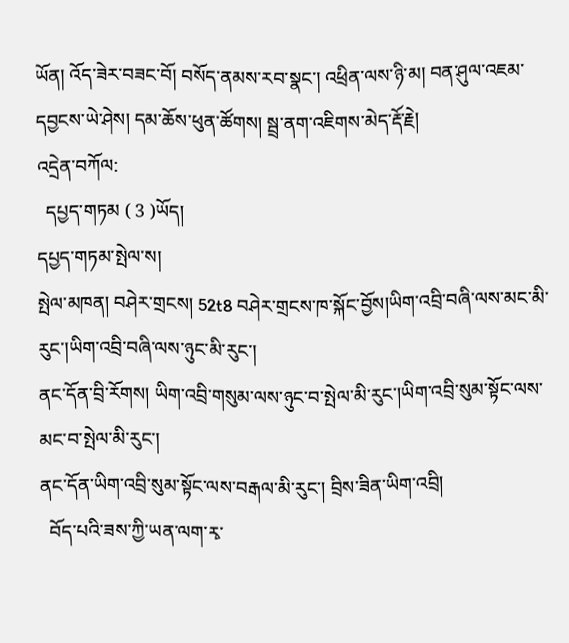ཡོན། འོད་ཟེར་བཟང་བོ། བསོད་ནམས་རབ་སྣང་། འཕྲིན་ལས་ཉི་མ། བན་ཤུལ་འཇམ་དབྱངས་ཡེ་ཤེས། དམ་ཆོས་ཕུན་ཚོགས། སྦྲ་ནག་འཇིགས་མེད་རྡོ་རྗེ།
འདྲེན་བཀོལ:
  དཔྱད་གཏམ ( 3 )ཡོད།
དཔྱད་གཏམ་སྤེལ་ས།
སྤེལ་མཁན། བཤེར་གྲངས། 52t8 བཤེར་གྲངས་ཁ་སྐོང་བྱོས།ཡིག་འབྲི་བཞི་ལས་མང་མི་རུང་།ཡིག་འབྲི་བཞི་ལས་ཉུང་མི་རུང་།
ནང་དོན་བྲི་རོགས། ཡིག་འབྲི་གསུམ་ལས་ཉུང་བ་སྤེལ་མི་རུང་།ཡིག་འབྲི་སུམ་སྟོང་ལས་མང་བ་སྤེལ་མི་རུང་།
ནང་དོན་ཡིག་འབྲི་སུམ་སྟོང་ལས་བརྒལ་མི་རུང་། བྲིས་ཟིན་ཡིག་འབྲི།
  བོད་པའི་ཟས་ཀྱི་ཡན་ལག་རྭ་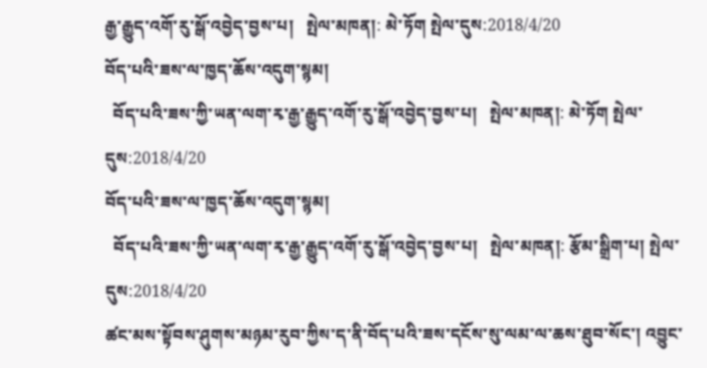རྒྱ་རྒྱུད་འགོ་རུ་སྒོ་འབྱེད་བྱས་པ།   སྤེལ་མཁན།: མེ་ཏོག སྤེལ་དུས:2018/4/20
བོད་པའི་ཟས་ལ་ཁྱད་ཆོས་འདུག་སྙམ།
  བོད་པའི་ཟས་ཀྱི་ཡན་ལག་རྭ་རྒྱ་རྒྱུད་འགོ་རུ་སྒོ་འབྱེད་བྱས་པ།   སྤེལ་མཁན།: མེ་ཏོག སྤེལ་དུས:2018/4/20
བོད་པའི་ཟས་ལ་ཁྱད་ཆོས་འདུག་སྙམ།
  བོད་པའི་ཟས་ཀྱི་ཡན་ལག་རྭ་རྒྱ་རྒྱུད་འགོ་རུ་སྒོ་འབྱེད་བྱས་པ།   སྤེལ་མཁན།: རྩོམ་སྒྲིག་པ། སྤེལ་དུས:2018/4/20
ཚང་མས་སྟོབས་ཤུགས་མཉམ་རུབ་ཀྱིས་ད་ནི་བོད་པའི་ཟས་དངོས་སུ་ལམ་ལ་ཆས་ཐུབ་སོང་། འབྱུང་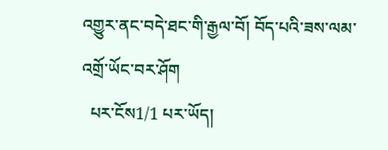འགྱུར་ནང་བདེ་ཐང་གི་རྒྱལ་བོ། བོད་པའི་ཟས་ལམ་འགྲོ་ཡོང་བར་ཤོག
  པར་ངོས1/1 པར་ཡོད།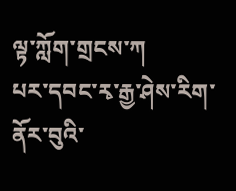ལྟ་ཀློག་གྲངས་ཀ
པར་དབང་རྭ་རྒྱ་ཤེས་རིག་ནོར་བུའི་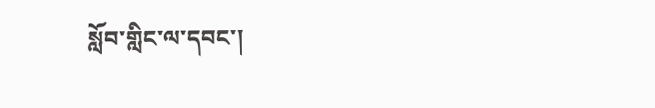སློབ་གླིང་ལ་དབང་།